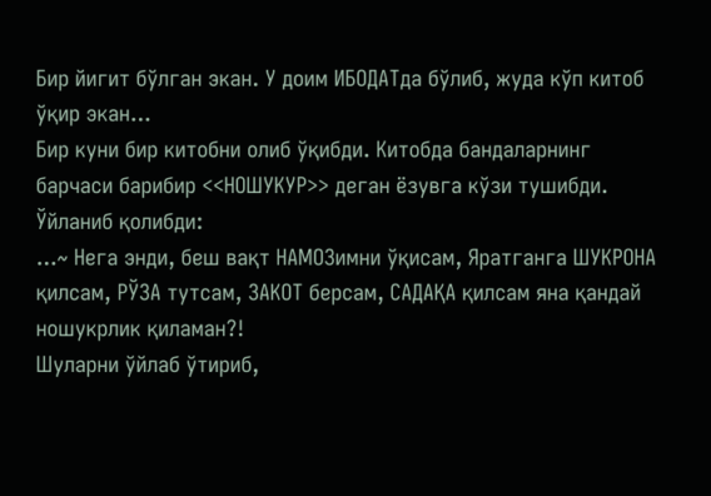Бир йигит бўлган экан. У доим ИБОДАТда бўлиб, жуда кўп китоб ўқир экан...
Бир куни бир китобни олиб ўқибди. Китобда бандаларнинг барчаси барибир <<НОШУКУР>> деган ёзувга кўзи тушибди. Ўйланиб қолибди:
...~ Нега энди, беш вақт НАМОЗимни ўқисам, Яратганга ШУКРОНА қилсам, РЎЗА тутсам, ЗАКОТ берсам, САДАҚА қилсам яна қандай ношукрлик қиламан?!
Шуларни ўйлаб ўтириб,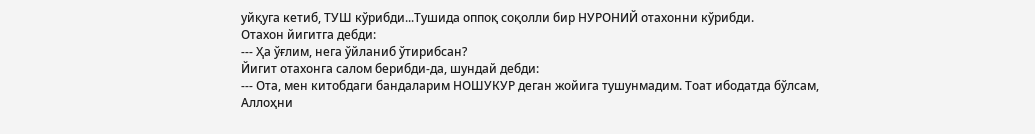уйқуга кетиб, ТУШ кўрибди...Тушида оппоқ соқолли бир НУРОНИЙ отахонни кўрибди.
Отахон йигитга дебди:
--- Ҳа ўғлим, нега ўйланиб ўтирибсан?
Йигит отахонга салом берибди-да, шундай дебди:
--- Ота, мен китобдаги бандаларим НОШУКУР деган жойига тушунмадим. Тоат ибодатда бўлсам, Аллоҳни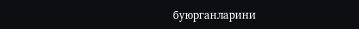буюрганларини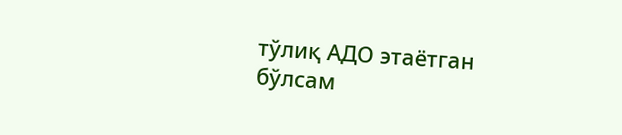тўлиқ АДО этаётган бўлсам